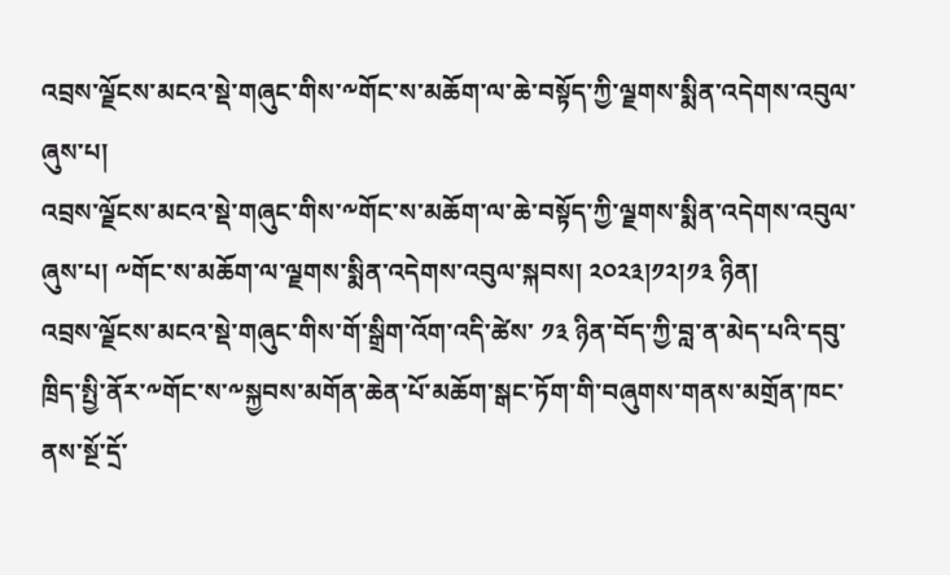འབྲས་ལྗོངས་མངའ་སྡེ་གཞུང་གིས་༸གོང་ས་མཆོག་ལ་ཆེ་བསྟོད་ཀྱི་ལྗགས་སྨིན་འདེགས་འབུལ་ཞུས་པ།
འབྲས་ལྗོངས་མངའ་སྡེ་གཞུང་གིས་༸གོང་ས་མཆོག་ལ་ཆེ་བསྟོད་ཀྱི་ལྗགས་སྨིན་འདེགས་འབུལ་ཞུས་པ། ༸གོང་ས་མཆོག་ལ་ལྗགས་སྨིན་འདེགས་འབུལ་སྐབས། ༢༠༢༣།༡༢།༡༣ ཉིན།
འབྲས་ལྗོངས་མངའ་སྡེ་གཞུང་གིས་གོ་སྒྲིག་འོག་འདི་ཚེས་ ༡༣ ཉིན་བོད་ཀྱི་བླ་ན་མེད་པའི་དབུ་ཁྲིད་སྤྱི་ནོར་༸གོང་ས་༸སྐྱབས་མགོན་ཆེན་པོ་མཆོག་སྒང་ཏོག་གི་བཞུགས་གནས་མགྲོན་ཁང་ནས་སྔོ་དྲོ་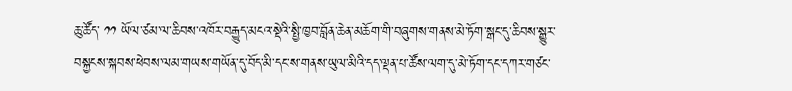ཆུ་ཚོད་ ༡༡ ཡོལ་ཙམ་ལ་ཆིབས་འཁོར་བརྒྱུད་མངའ་སྡེའི་སྤྱི་ཁྱབ་བློན་ཆེན་མཆོག་གི་བཞུགས་གནས་མེ་ཏོག་སྒང་དུ་ཆིབས་སྒྱུར་བསྐྱངས་སྐབས་ཕེབས་ལམ་གཡས་གཡོན་དུ་བོད་མི་དང་ས་གནས་ཡུལ་མིའི་དད་ལྡན་པ་ཚོས་ལག་དུ་མེ་ཏོག་དང་དཀར་གཙང་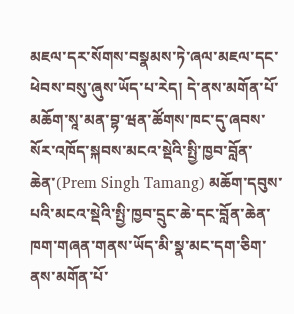མཇལ་དར་སོགས་བསྣམས་ཏེ་ཞལ་མཇལ་དང་ཕེབས་བསུ་ཞུས་ཡོད་པ་རེད། དེ་ནས་མགོན་པོ་མཆོག་སཱ་མན་བྷ་ཝན་ཚོགས་ཁང་དུ་ཞབས་སོར་འཁོད་སྐབས་མངའ་སྡེའི་སྤྱི་ཁྱབ་བློན་ཆེན་(Prem Singh Tamang) མཆོག་དབུས་པའི་མངའ་སྡེའི་སྤྱི་ཁྱབ་དྲུང་ཆེ་དང་བློན་ཆེན་ཁག་གཞན་གནས་ཡོད་མི་སྣ་མང་དག་ཅིག་ནས་མགོན་པོ་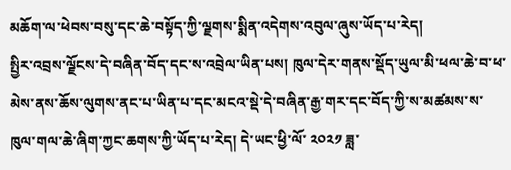མཆོག་ལ་ཕེབས་བསུ་དང་ཆེ་བསྟོད་ཀྱི་ལྗགས་སྨིན་འདེགས་འབུལ་ཞུས་ཡོད་པ་རེད།
སྤྱིར་འབྲས་ལྗོངས་དེ་བཞིན་བོད་དང་ས་འབྲེལ་ཡིན་པས། ཁུལ་དེར་གནས་སྡོད་ཡུལ་མི་ཕལ་ཆེ་བ་ཕ་མེས་ནས་ཆོས་ལུགས་ནང་པ་ཡིན་པ་དང་མངའ་སྡེ་དེ་བཞིན་རྒྱ་གར་དང་བོད་ཀྱི་ས་མཚམས་ས་ཁུལ་གལ་ཆེ་ཞིག་ཀྱང་ཆགས་ཀྱི་ཡོད་པ་རེད། དེ་ཡང་ཕྱི་ལོ་ ༢༠༢༡ ཟླ་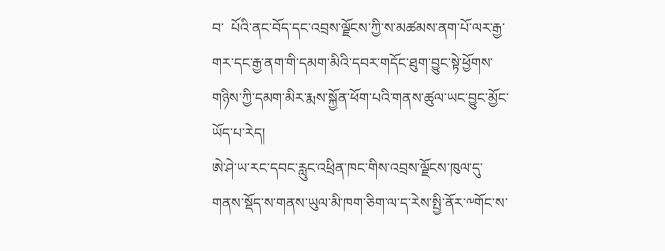བ་  པོའི་ནང་བོད་དང་འབྲས་ལྗོངས་ཀྱི་ས་མཚམས་ནག་པོ་ལར་རྒྱ་གར་དང་རྒྱ་ནག་གི་དམག་མིའི་དབར་གདོང་ཐུག་བྱུང་སྟེ་ཕྱོགས་གཉིས་ཀྱི་དམག་མིར་རྨས་སྐྱོན་ཕོག་པའི་གནས་ཚུལ་ཡང་བྱུང་མྱོང་ཡོད་པ་རེད།
ཨེ་ཤེ་ཡ་རང་དབང་རླུང་འཕྲིན་ཁང་གིས་འབྲས་ལྗོངས་ཁུལ་དུ་གནས་སྡོད་ས་གནས་ཡུལ་མི་ཁག་ཅིག་ལ་ད་རེས་སྤྱི་ནོར་༸གོང་ས་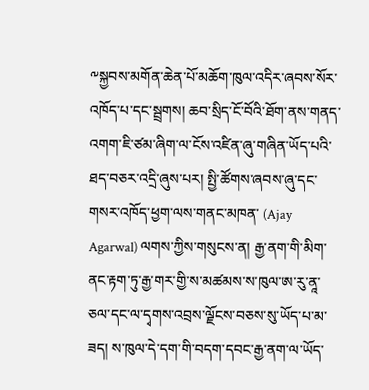༸སྐྱབས་མགོན་ཆེན་པོ་མཆོག་ཁུལ་འདིར་ཞབས་སོར་འཁོད་པ་དང་སྦྲགས། ཆབ་སྲིད་ངོ་བོའི་ཐོག་ནས་གནད་འགག་ཇི་ཙམ་ཞིག་ལ་ངོས་འཛིན་ཞུ་གཞིན་ཡོད་པའི་ཐད་བཅར་འདྲི་ཞུས་པར། སྤྱི་ཚོགས་ཞབས་ཞུ་དང་གསར་འཁོད་ཕྱག་ལས་གནང་མཁན་ (Ajay Agarwal) ལགས་ཀྱིས་གསུངས་ན། རྒྱ་ནག་གི་མིག་ནང་རྟག་ཏུ་རྒྱ་གར་གྱི་ས་མཚམས་ས་ཁུལ་ཨ་རུ་ནཱ་ཅལ་དང་ལ་དྭགས་འབྲས་ལྗོངས་བཅས་སུ་ཡོད་པ་མ་ཟད། ས་ཁུལ་དེ་དག་གི་བདག་དབང་རྒྱ་ནག་ལ་ཡོད་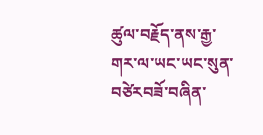ཚུལ་བརྗོད་ནས་རྒྱ་གར་ལ་ཡང་ཡང་སུན་བཙེརབཟོ་བཞིན་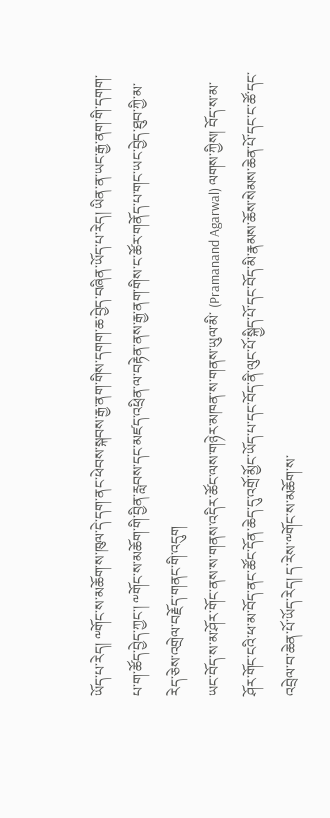ཡོད་པ་རེད། ༸གོང་ས་མཆོག་ས་ཁུལ་དེ་དག་ནང་ཕེབས་སྐབས་རྒྱ་ནག་གིས་དགག་ཆ་བྱེད་བཞིན་ཡོད་པ་རེད། ཡིན་ན་ཡང་རྒྱ་ནག་གི་དགག་པ་ག་ཚོད་བྱེད་ཀྱང་། ༸གོང་ས་མཆོག་གི་བྱིན་རླབས་དང་མཛད་འཕྲིན་ལ་བརྟེན་ནས་རྒྱ་ནག་གིས་ང་ཚོར་གནོད་པ་གང་ཡང་བྱེད་ཐུབ་ཀྱི་མ་རེད་ཅེས་འགྲེལ་བརྗོད་གནང་གི་འདུག
ཡང་བོད་ས་མ་ཤོར་གོང་ནས་ས་གནས་འདིར་ཚོང་ལས་གཉེར་མཁན་ས་གནས་ཡུལ་མི་ (Pramanand Agarwal) ལགས་ཀྱིས། བོད་ས་མ་ཤོར་གོང་ངའི་ཕ་མ་བོད་ནང་ཚོང་དོན་ཆེད་དུ་འགྲོ་མྱོང་ཡོད་པ་དང་བོད་ནི་ལུང་པོ་སྐྱིད་པོ་དང་བོད་མི་རྣམས་ཆོས་སེམས་ཆེན་པོ་དང་ང་ཚོ་དང་འབྲེལ་བ་ཆེན་པོ་ཡོད་རེད། ད་རེས་༸གོང་ས་མཆོག་ས་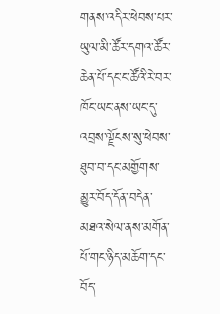གནས་འདིར་ཕེབས་པར་ཡུལ་མི་ཚོར་དགའ་ཚོར་ཆེན་པོ་དང་ང་ཚོའི་རེ་བར་ཁོང་ཡང་ནས་ཡང་དུ་འབྲས་ལྗོངས་སུ་ཕེབས་ཐུབ་བ་དང་མགྱོགས་མྱུར་བོད་དོན་བདེན་མཐའ་སེལ་ནས་མགོན་པོ་གང་ཉིད་མཆོག་དང་བོད་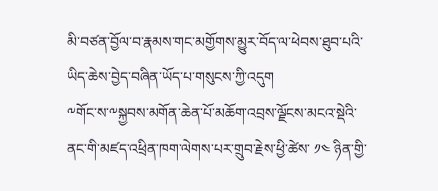མི་བཙན་བྱོལ་བ་རྣམས་གང་མགྱོགས་མྱུར་བོད་ལ་ཕེབས་ཐུབ་པའི་ཡིད་ཆེས་བྱེད་བཞིན་ཡོད་པ་གསུངས་ཀྱི་འདུག
༸གོང་ས་༸སྐྱབས་མགོན་ཆེན་པོ་མཆོག་འབྲས་ལྗོངས་མངའ་སྡེའི་ནང་གི་མཛད་འཕྲིན་ཁག་ལེགས་པར་གྲུབ་རྗེས་ཕྱི་ཚེས་ ༡༤ ཉིན་གྱི་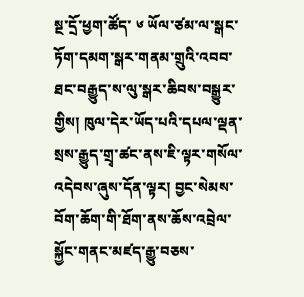སྔ་དྲོ་ཕྱག་ཚོད་ ༦ ཡོལ་ཙམ་ལ་སྒང་ཏོག་དམག་སྒར་གནམ་གྲུའི་འབབ་ཐང་བརྒྱུད་ས་ལུ་སྒར་ཆིབས་བསྒྱུར་གྱིས། ཁུལ་དེར་ཡོད་པའི་དཔལ་ལྡན་སྲས་རྒྱུད་གྲྭ་ཚང་ནས་ཇི་ལྟར་གསོལ་འདེབས་ཞུས་དོན་ལྟར། བྱང་སེམས་བོག་ཆོག་གི་ཐོག་ནས་ཆོས་འབྲེལ་སྐྱོང་གནང་མཛད་རྒྱུ་བཅས་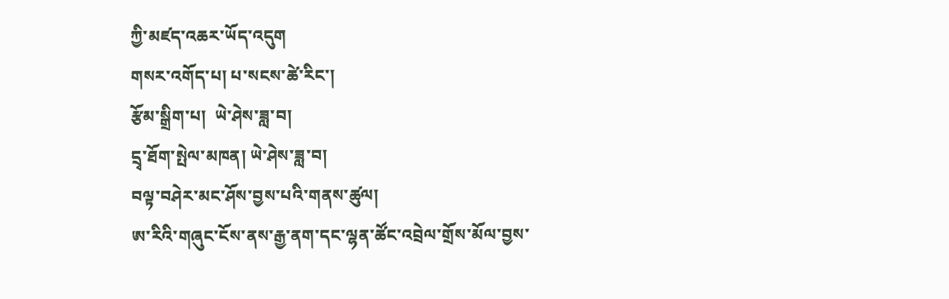ཀྱི་མཛད་འཆར་ཡོད་འདུག
གསར་འགོད་པ། པ་སངས་ཚེ་རིང་།
རྩོམ་སྒྲིག་པ།  ཡེ་ཤེས་ཟླ་བ།
དྲྭ་ཐོག་སྤེལ་མཁན། ཡེ་ཤེས་ཟླ་བ།
བལྟ་བཤེར་མང་ཤོས་བྱས་པའི་གནས་ཚུལ།
ཨ་རིའི་གཞུང་ངོས་ནས་རྒྱ་ནག་དང་ལྷན་ཚོང་འབྲེལ་གྲོས་མོལ་བྱས་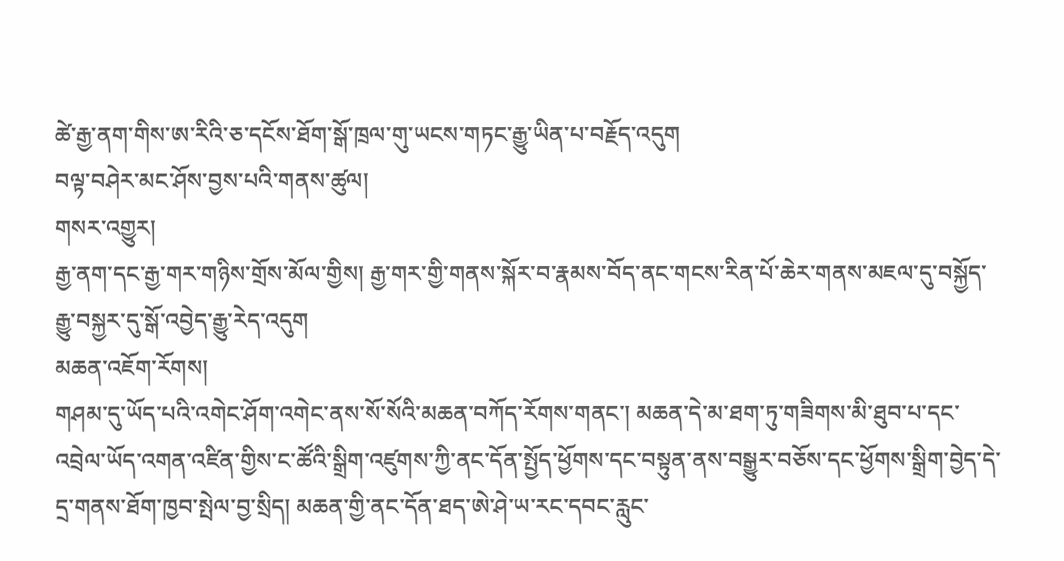ཚེ་རྒྱ་ནག་གིས་ཨ་རིའི་ཅ་དངོས་ཐོག་སྒོ་ཁྲལ་གུ་ཡངས་གཏང་རྒྱུ་ཡིན་པ་བརྗོད་འདུག
བལྟ་བཤེར་མང་ཤོས་བྱས་པའི་གནས་ཚུལ།
གསར་འགྱུར།
རྒྱ་ནག་དང་རྒྱ་གར་གཉིས་གྲོས་མོལ་གྱིས། རྒྱ་གར་གྱི་གནས་སྐོར་བ་རྣམས་བོད་ནང་གངས་རིན་པོ་ཆེར་གནས་མཇལ་དུ་བསྐྱོད་རྒྱུ་བསྐྱར་དུ་སྒོ་འབྱེད་རྒྱུ་རེད་འདུག
མཆན་འཇོག་རོགས།
གཤམ་དུ་ཡོད་པའི་འགེང་ཤོག་འགེང་ནས་སོ་སོའི་མཆན་བཀོད་རོགས་གནང་། མཆན་དེ་མ་ཐག་ཏུ་གཟིགས་མི་ཐུབ་པ་དང་འབྲེལ་ཡོད་འགན་འཛིན་གྱིས་ང་ཚོའི་སྒྲིག་འཛུགས་ཀྱི་ནང་དོན་སྤྱོད་ཕྱོགས་དང་བསྟུན་ནས་བསྒྱུར་བཅོས་དང་ཕྱོགས་སྒྲིག་བྱེད་དེ་དྲ་གནས་ཐོག་ཁྱབ་སྤེལ་བྱ་སྲིད། མཆན་གྱི་ནང་དོན་ཐད་ཨེ་ཤེ་ཡ་རང་དབང་རླུང་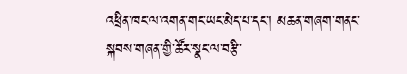འཕྲིན་ཁང་ལ་འགན་གང་ཡང་མེད་པ་དང་། མཆན་གཞག་གནང་སྐབས་གཞན་གྱི་ཚོར་སྣང་ལ་བརྩི་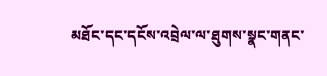མཐོང་དང་དངོས་འབྲེལ་ལ་ཐུགས་སྣང་གནང་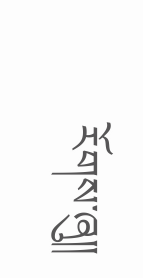རོགས་ཞུ༎